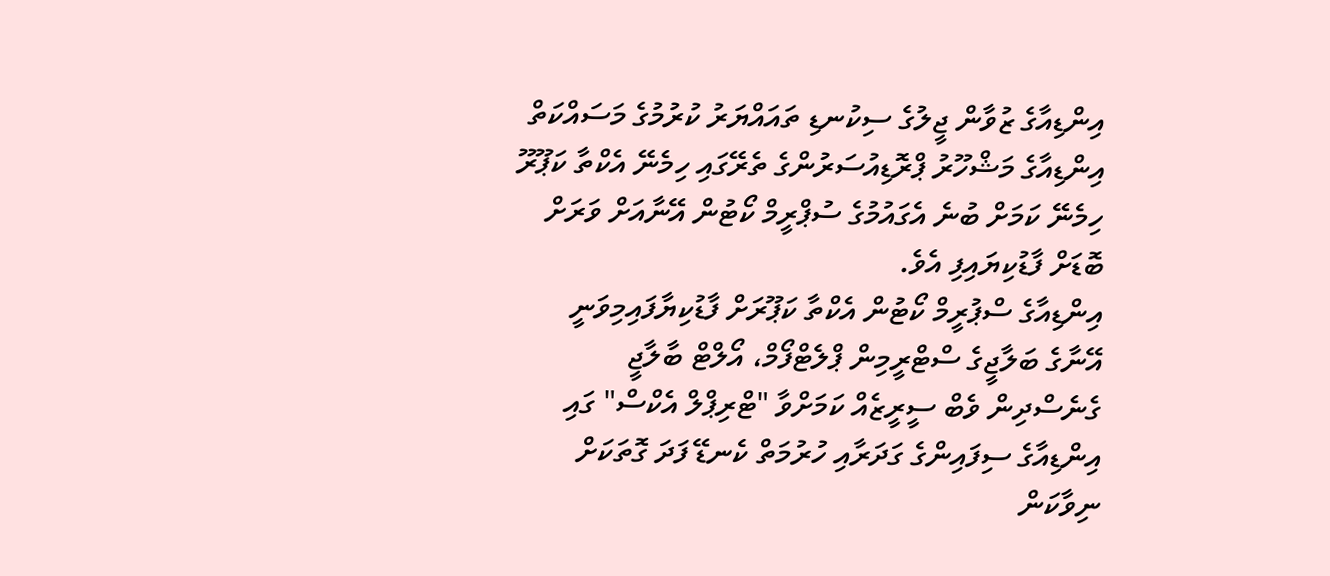އިންޑިއާގެ ޒުވާން ޖީލުގެ ސިކުނޑި ތައައްޔަރު ކުރުމުގެ މަސައްކަތް އިންޑިއާގެ މަޝްހޫރު ޕްރޮޑިއުސަރުންގެ ތެރޭގައި ހިމެނޭ އެކްތާ ކަޕޫރޫ ހިމެނޭ ކަމަށް ބުނެ އެގައުމުގެ ސުޕްރީމް ކޯޓުން އޭނާއަށް ވަރަށް ބޮޑަށް ފާޑުކިޔައިފި އެވެ.
އިންޑިއާގެ ސްޕުރީމް ކޯޓުން އެކްތާ ކަޕޫރަށް ފާޑުކިޔާފައިމިވަނީ އޭނާގެ ބަލާޖީގެ ސްޓްރީމިން ޕްލެޓްފޯމް، އޯލްޓް ބާލާޖީ ގެނެސްދިން ވެބް ސީރީޒެއް ކަމަށްވާ "ޓްރިޕްލް އެކްސް" ގައި އިންޑިއާގެ ސިފައިންގެ ގަދަރާއި ހުރުމަތް ކެނޑޭ ފަދަ ގޮތަކަށް ނިވާކަން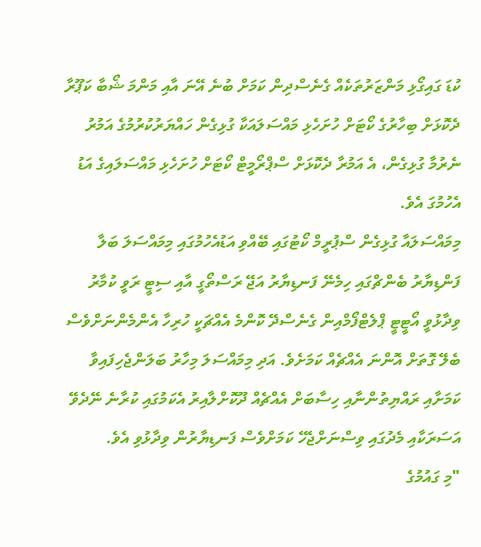ކުޑަ ގައިގޯޅި މަންޒަރުތަކެއް ގެނެސްދިން ކަމަށް ބުނެ އޭނަ އާއި މަންމަ ޝޯބާ ކަޕޫރާ ދެކޮޅަށް ބިހާރުގެ ކޯޓަށް ހުށަހެޅި މައްސަލައަކާ ގުޅިގެން ހައްޔަރުކުރުމުގެ އަމުރު ނެރުމާ ގުޅިގެން، އެ އަމުރާ ދެކޮޅަށް ސްޕްރޯމީޓް ކޯޓަށް ހުށަހެޅި މައްސަލައިގެ އަޑު އެހުމުގަ އެވެ.
މިމައްސަލައާ ގުޅިގެން ސްޕުރީމް ކޯޓުގައި ބޭއްވި އަޑުއެހުމުގައި މިމައްސަލަ ބަލާ ފަންޑިޔާރު ބެންޗްގައި ހިމެނޭ ފަނޑިޔާރު އަޖޭ ރަސްތޯގީ އާއި ސިޓީ ރަވީ ކުމާރު ވިދާޅުވީ އޯޓީޓީ ޕްލެޓްފޯމްއިން ގެނެސްދޭ ކޮންމެ އެއްޗަކީ ހުރިހާ އެންމެންނަށްވެސް ބެލޭ ގޮތަށް އޮންނަ އެއްޗެއް ކަމަށެވެ. އަދި މިމައްސަލަ މިހާރު ބަލަންޖެހިފައިވާ ކަމަށާއި ރައްޔިތުންނާއި ހިސާބަށް އެއްޗެއް ދޫކޮށްލާއިރު އެކަމުގައި ކުރާނެ ނޭދެވޭ އަސަރަކާއި މެދުގައި ވިސްނަށްޖެހޭ ކަމަށްވެސް ފަނޑިޔާރުން ވިދާޅުވި އެވެ.
"މި ގައުމުގެ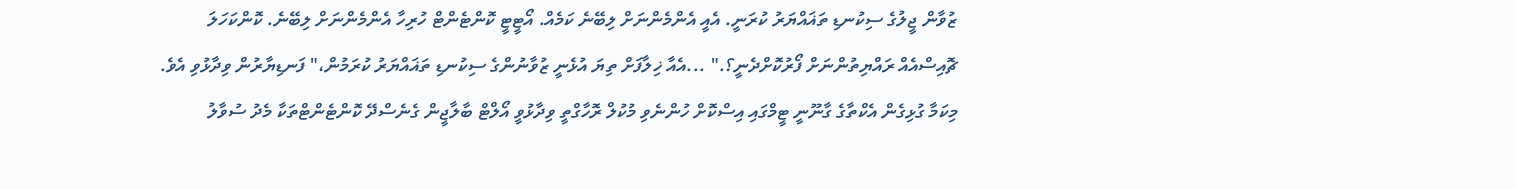ޒުވާން ޖީލުގެ ސިކުނޑި ތަޣައްޔަރު ކުރަނީ. އެއީ އެންމެންނަށް ލިބޭނެ ކަމެއް. އޯޓީޓީ ކޮންޓެންޓް ހުރިހާ އެންމެންނަށް ލިބޭނެ. ކޮންކަހަލަ ޗޮއިސްއެއް ރައްޔިތުންނަށް ފޯރުކޮށްދެނީ؟." ...އެއާ ޚިލާފަށް ތިޔަ އުޅެނީ ޒުވާނުންގެ ސިކުނޑި ތަޣައްޔަރު ކުރަމުން،" ފަނޑިޔާރުން ވިދާޅުވި އެވެ.
މިކަމާ ގުޅިގެން އެކްތާގެ ގާނޫނީ ޓީމްގައި އިސްކޮށް ހުންނެވި މުކުލް ރޮހާގްތީ ވިދާޅުވީ އޯލްޓް ބާލާޖީން ގެނެސްދޭ ކޮންޓެންޓްތަކާ މެދު ސުވާލު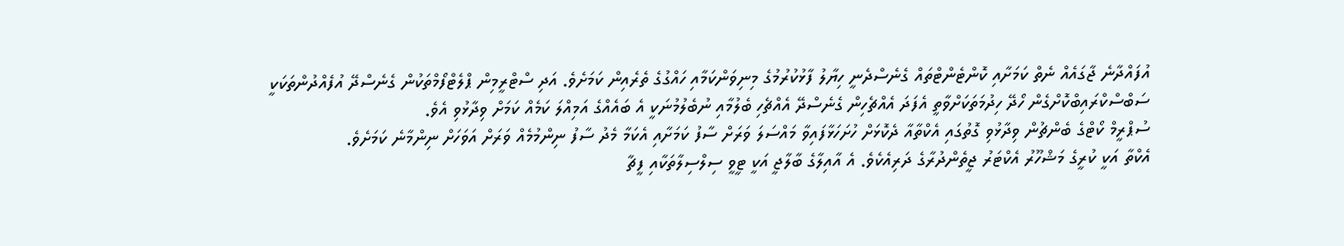އުފައްދާނެ ޖާގައެއް ނެތް ކަމަށާއި ކޮންޓެންޓްތައް ގެނެސްދެނީ ހިޔާލު ފާޅުކުރުމުގެ މިނިވަންކަމާއި ހައްގުގެ ތެރެއިން ކަމަށެވެ. އަދި ސްޓްރީމިން ޕްލެޓްފޯމްތަކުން ގެނެސްދޭ އުފެއްދުންތަކަކީ ސަބްސްކްރައިބްކޮށްގެން ހޯދޭ ހިދުމަތަކަށްވާތީ އެފަދަ އެއްޗެހިން ގެނެސްދޭ އެއްޗެހި ބެލުމާއި ނުބެލުމުނަކީ އެ ބައެއްގެ އަމިއްލަ ކަމެއް ކަމަށް ވިދާޅުވި އެވެ.
ސުޕްރީމް ކޯޓްގެ ބެންޗުން ވިދާޅުވި ގޮތުގައި އެކްތާއާ ދެކޮޅަށް ހުށަހަޅާފައިވާ މައްސަލަ ވަރަށް ސާފު ކަމަށާއި އެކަމާ މެދު ސާފު ނިންމުމެއް ވަރަށް އަވަހަށް ނިންމާނެ ކަމަށެވެ.
އެކްތާ އަކީ ކުރީގެ މަޝްހޫރު އެކްޓަރު ޖީތެންދުރާގެ ދަރިއެކެވެ. އެ އާއިލާގެ ބާލާޖީ އަކީ ޓީވީ ސިލްސިލާތަކާއި ފީޗާ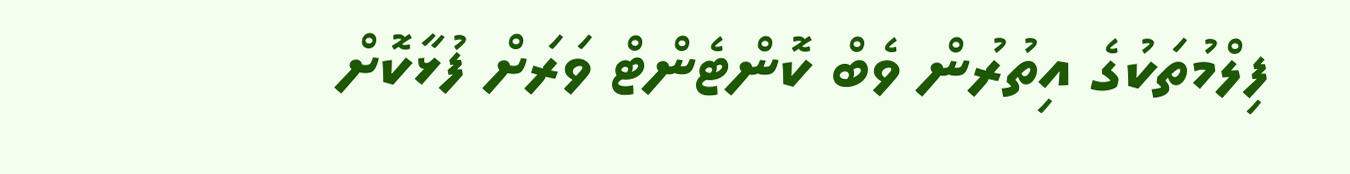ފިލްމުތަކުގެ އިތުރުން ވެބް ކޮންޓެންޓް ވަރަށް ފުޅާކޮށް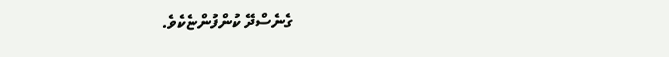ގެނެސްދޭ ކުންފުންޏެކެވެ.